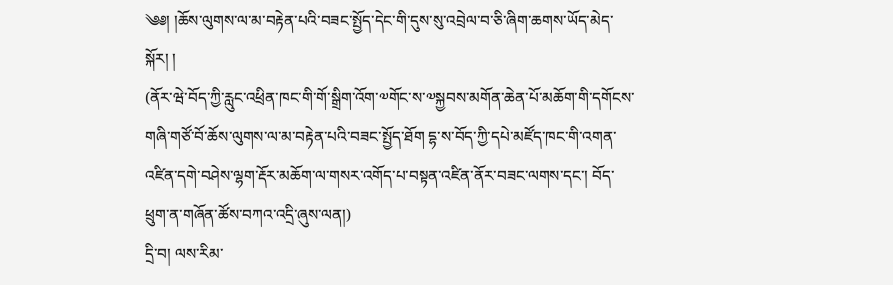༄༅། །ཆོས་ལུགས་ལ་མ་བརྟེན་པའི་བཟང་སྤྱོད་དེང་གི་དུས་སུ་འབྲེལ་བ་ཅི་ཞིག་ཆགས་ཡོད་མེད་སྐོར། །
(ནོར་ཝེ་བོད་ཀྱི་རླུང་འཕྲིན་ཁང་གི་གོ་སྒྲིག་འོག་༧གོང་ས་༧སྐྱབས་མགོན་ཆེན་པོ་མཆོག་གི་དགོངས་གཞི་གཙོ་བོ་ཆོས་ལུགས་ལ་མ་བརྟེན་པའི་བཟང་སྤྱོད་ཐོག དྷ་ས་བོད་ཀྱི་དཔེ་མཛོད་ཁང་གི་འགན་འཛིན་དགེ་བཤེས་ལྷག་རྡོར་མཆོག་ལ་གསར་འགོད་པ་བསྟན་འཛིན་ནོར་བཟང་ལགས་དང་། བོད་ཕྲུག་ན་གཞོན་ཚོས་བཀའ་འདྲི་ཞུས་ལན།)
དྲི་བ། ལས་རིམ་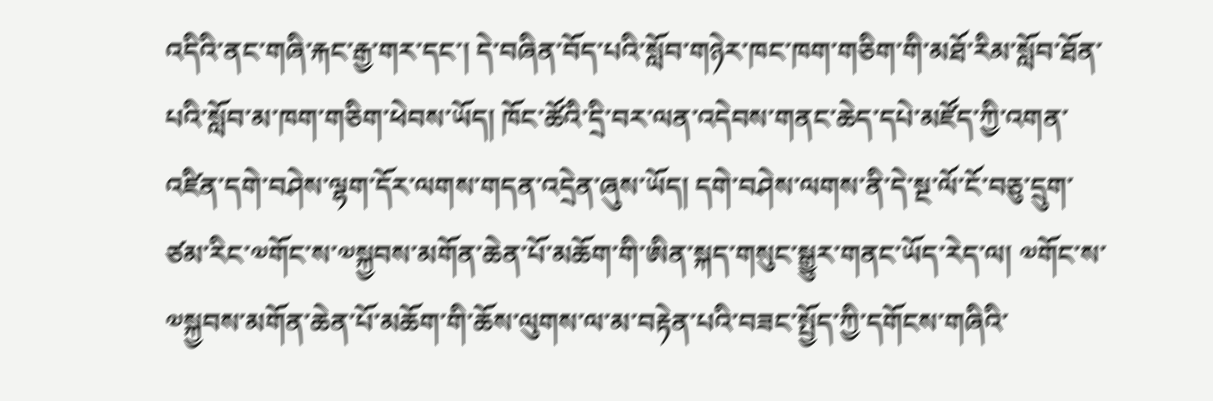འདིའི་ནང་གཞི་རྐང་རྒྱ་གར་དང་། དེ་བཞིན་བོད་པའི་སློབ་གཉེར་ཁང་ཁག་གཅིག་གི་མཐོ་རིམ་སློབ་ཐོན་པའི་སློབ་མ་ཁག་གཅིག་ཕེབས་ཡོད། ཁོང་ཚོའི་དྲི་བར་ལན་འདེབས་གནང་ཆེད་དཔེ་མཛོད་ཀྱི་འགན་འཛིན་དགེ་བཤེས་ལྷག་དོར་ལགས་གདན་འདྲེན་ཞུས་ཡོད། དགེ་བཤེས་ལགས་ནི་དེ་སྔ་ལོ་ངོ་བཅུ་དྲུག་ཙམ་རིང་༧གོང་ས་༧སྐྱབས་མགོན་ཆེན་པོ་མཆོག་གི་ཨིན་སྐད་གསུང་སྒྱུར་གནང་ཡོད་རེད་ལ། ༧གོང་ས་༧སྐྱབས་མགོན་ཆེན་པོ་མཆོག་གི་ཆོས་ལུགས་ལ་མ་བརྟེན་པའི་བཟང་སྤྱོད་ཀྱི་དགོངས་གཞིའི་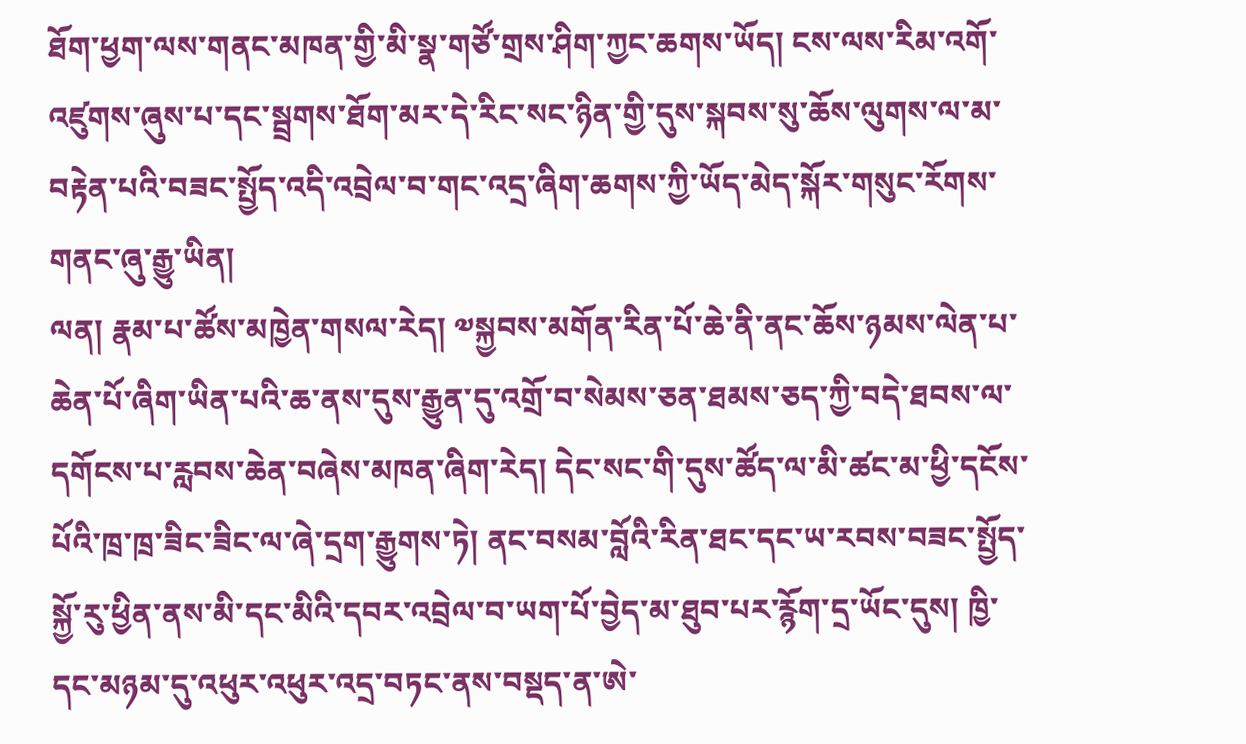ཐོག་ཕྱག་ལས་གནང་མཁན་གྱི་མི་སྣ་གཙོ་གྲས་ཤིག་ཀྱང་ཆགས་ཡོད། ངས་ལས་རིམ་འགོ་འཛུགས་ཞུས་པ་དང་སྦྲགས་ཐོག་མར་དེ་རིང་སང་ཉིན་གྱི་དུས་སྐབས་སུ་ཆོས་ལུགས་ལ་མ་བརྟེན་པའི་བཟང་སྤྱོད་འདི་འབྲེལ་བ་གང་འདྲ་ཞིག་ཆགས་ཀྱི་ཡོད་མེད་སྐོར་གསུང་རོགས་གནང་ཞུ་རྒྱུ་ཡིན།
ལན། རྣམ་པ་ཚོས་མཁྱེན་གསལ་རེད། ༧སྐྱབས་མགོན་རིན་པོ་ཆེ་ནི་ནང་ཆོས་ཉམས་ལེན་པ་ཆེན་པོ་ཞིག་ཡིན་པའི་ཆ་ནས་དུས་རྒྱུན་དུ་འགྲོ་བ་སེམས་ཅན་ཐམས་ཅད་ཀྱི་བདེ་ཐབས་ལ་དགོངས་པ་རླབས་ཆེན་བཞེས་མཁན་ཞིག་རེད། དེང་སང་གི་དུས་ཚོད་ལ་མི་ཚང་མ་ཕྱི་དངོས་པོའི་ཁྲ་ཁྲ་ཟིང་ཟིང་ལ་ཞེ་དྲག་རྒྱུགས་ཏེ། ནང་བསམ་བློའི་རིན་ཐང་དང་ཡ་རབས་བཟང་སྤྱོད་སྐྱོ་རུ་ཕྱིན་ནས་མི་དང་མིའི་དབར་འབྲེལ་བ་ཡག་པོ་བྱེད་མ་ཐུབ་པར་རྙོག་དྲ་ཡོང་དུས། ཁྱི་དང་མཉམ་དུ་འཕུར་འཕུར་འདྲ་བཏང་ནས་བསྡད་ན་ཨེ་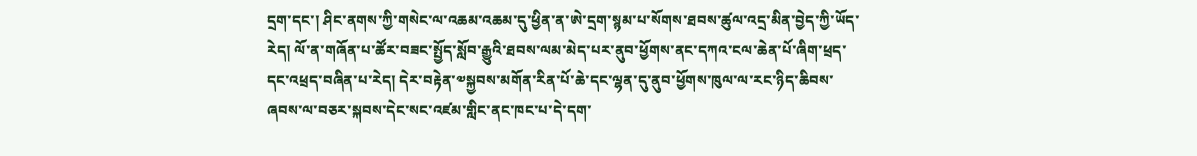དྲག་དང་། ཤིང་ནགས་ཀྱི་གསེང་ལ་འཆམ་འཆམ་དུ་ཕྱིན་ན་ཨེ་དྲག་སྙམ་པ་སོགས་ཐབས་ཚུལ་འདྲ་མིན་བྱེད་ཀྱི་ཡོད་རེད། ལོ་ན་གཞོན་པ་ཚོར་བཟང་སྤྱོད་སློབ་རྒྱུའི་ཐབས་ལམ་མེད་པར་ནུབ་ཕྱོགས་ནང་དཀའ་ངལ་ཆེན་པོ་ཞིག་ཕྲད་དང་འཕྲད་བཞིན་པ་རེད། དེར་བརྟེན་༧སྐྱབས་མགོན་རིན་པོ་ཆེ་དང་ལྷན་དུ་ནུབ་ཕྱོགས་ཁུལ་ལ་རང་ཉིད་ཆིབས་ཞབས་ལ་བཅར་སྐབས་དེང་སང་འཛམ་གླིང་ནང་ཁང་པ་དེ་དག་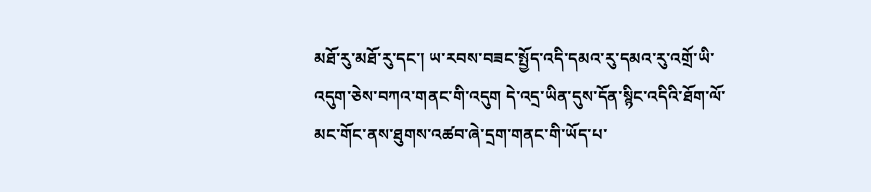མཐོ་རུ་མཐོ་རུ་དང་། ཡ་རབས་བཟང་སྤྱོད་འདི་དམའ་རུ་དམའ་རུ་འགྲོ་ཡི་འདུག་ཅེས་བཀའ་གནང་གི་འདུག དེ་འདྲ་ཡིན་དུས་དོན་སྙིང་འདིའི་ཐོག་ལོ་མང་གོང་ནས་ཐུགས་འཚབ་ཞེ་དྲག་གནང་གི་ཡོད་པ་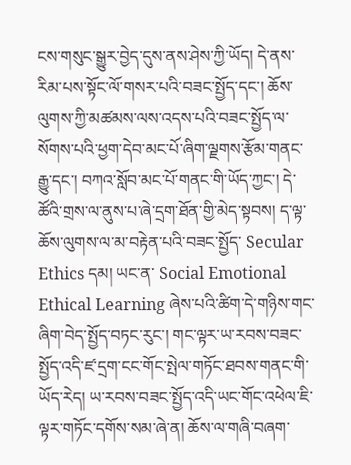ངས་གསུང་སྒྱུར་བྱེད་དུས་ནས་ཤེས་ཀྱི་ཡོད། དེ་ནས་རིམ་པས་སྟོང་ལོ་གསར་པའི་བཟང་སྤྱོད་དང་། ཆོས་ལུགས་ཀྱི་མཚམས་ལས་འདས་པའི་བཟང་སྤྱོད་ལ་སོགས་པའི་ཕྱག་དེབ་མང་པོ་ཞིག་ལྗགས་རྩོམ་གནང་རྒྱུ་དང་། བཀའ་སློབ་མང་པོ་གནང་གི་ཡོད་ཀྱང་། དེ་ཚོའི་གྲས་ལ་ནུས་པ་ཞེ་དྲག་ཐོན་གྱི་མེད་སྟབས། ད་ལྟ་ཆོས་ལུགས་ལ་མ་བརྟེན་པའི་བཟང་སྤྱོད་ Secular Ethics དམ། ཡང་ན་ Social Emotional Ethical Learning ཞེས་པའི་ཚིག་དེ་གཉིས་གང་ཞིག་བེད་སྤྱོད་བཏང་རུང་། གང་ལྟར་ཡ་རབས་བཟང་སྤྱོད་འདི་ཛ་དྲག་ངང་གོང་སྤེལ་གཏོང་ཐབས་གནང་གི་ཡོད་རེད། ཡ་རབས་བཟང་སྤྱོད་འདི་ཡང་གོང་འཕེལ་ཇི་ལྟར་གཏོང་དགོས་སམ་ཞེ་ན། ཆོས་ལ་གཞི་བཞག་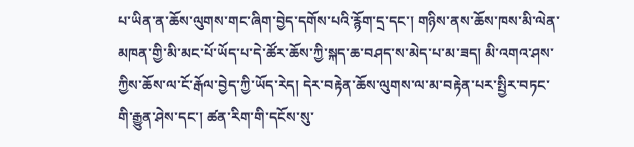པ་ཡིན་ན་ཆོས་ལུགས་གང་ཞིག་བྱེད་དགོས་པའི་རྙོག་དྲ་དང་། གཉིས་ནས་ཆོས་ཁས་མི་ལེན་མཁན་གྱི་མི་མང་པོ་ཡོད་པ་དེ་ཚོར་ཆོས་ཀྱི་སྐད་ཆ་བཤད་ས་མེད་པ་མ་ཟད། མི་འགའ་ཤས་ཀྱིས་ཆོས་ལ་ངོ་རྒོལ་བྱེད་ཀྱི་ཡོད་རེད། དེར་བརྟེན་ཆོས་ལུགས་ལ་མ་བརྟེན་པར་སྤྱིར་བཏང་གི་རྒྱུན་ཤེས་དང་། ཚན་རིག་གི་དངོས་སུ་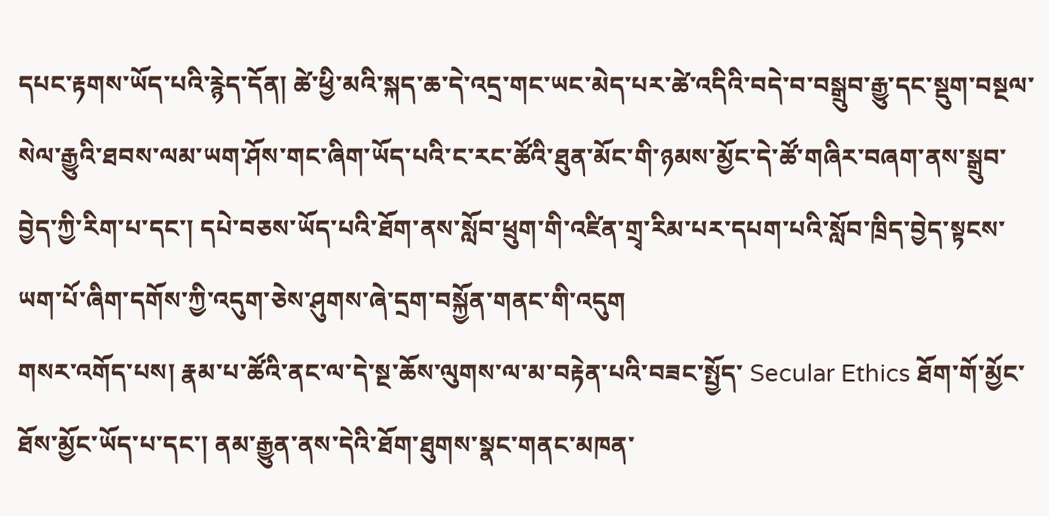དཔང་རྟགས་ཡོད་པའི་རྙེད་དོན། ཚེ་ཕྱི་མའི་སྐད་ཆ་དེ་འདྲ་གང་ཡང་མེད་པར་ཚེ་འདིའི་བདེ་བ་བསྒྲུབ་རྒྱུ་དང་སྡུག་བསྔལ་སེལ་རྒྱུའི་ཐབས་ལམ་ཡག་ཤོས་གང་ཞིག་ཡོད་པའི་ང་རང་ཚོའི་ཐུན་མོང་གི་ཉམས་མྱོང་དེ་ཚོ་གཞིར་བཞག་ནས་སྒྲུབ་བྱེད་ཀྱི་རིག་པ་དང་། དཔེ་བཅས་ཡོད་པའི་ཐོག་ནས་སློབ་ཕྲུག་གི་འཛིན་གྲྭ་རིམ་པར་དཔག་པའི་སློབ་ཁྲིད་བྱེད་སྟངས་ཡག་པོ་ཞིག་དགོས་ཀྱི་འདུག་ཅེས་ཤུགས་ཞེ་དྲག་བསྐྱོན་གནང་གི་འདུག
གསར་འགོད་པས། རྣམ་པ་ཚོའི་ནང་ལ་དེ་སྔ་ཆོས་ལུགས་ལ་མ་བརྟེན་པའི་བཟང་སྤྱོད་ Secular Ethics ཐོག་གོ་མྱོང་ཐོས་མྱོང་ཡོད་པ་དང་། ནམ་རྒྱུན་ནས་དེའི་ཐོག་ཐུགས་སྣང་གནང་མཁན་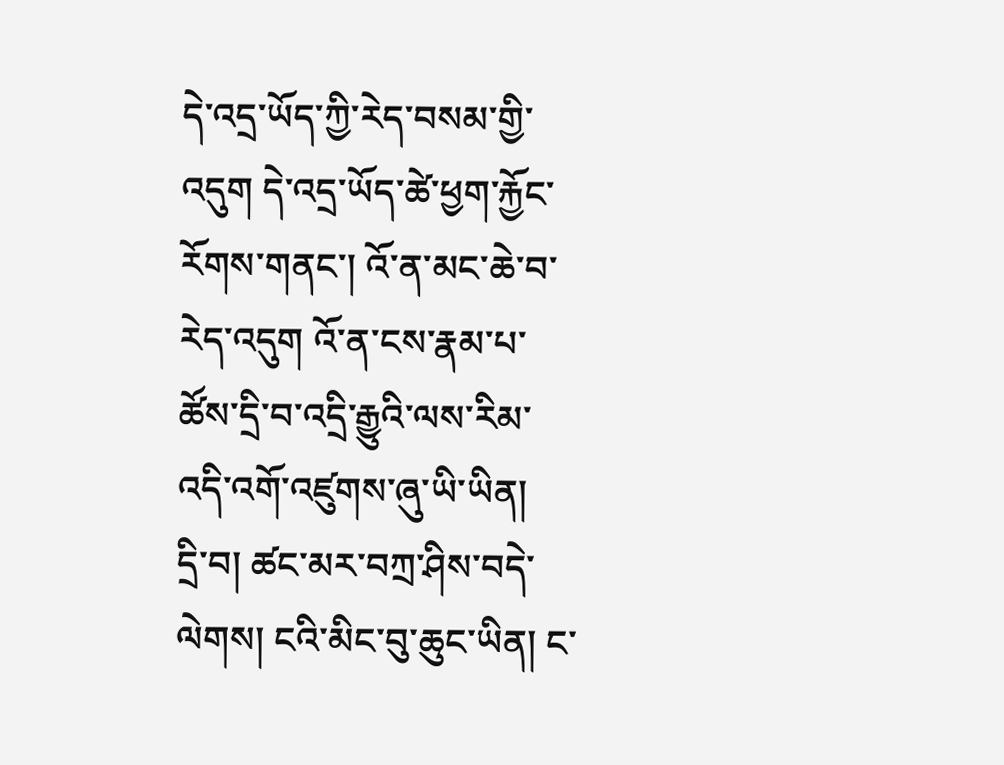དེ་འདྲ་ཡོད་ཀྱི་རེད་བསམ་གྱི་འདུག དེ་འདྲ་ཡོད་ཚེ་ཕྱག་རྐྱོང་རོགས་གནང་། འོ་ན་མང་ཆེ་བ་རེད་འདུག འོ་ན་ངས་རྣམ་པ་ཚོས་དྲི་བ་འདྲི་རྒྱུའི་ལས་རིམ་འདི་འགོ་འཛུགས་ཞུ་ཡི་ཡིན།
དྲི་བ། ཚང་མར་བཀྲ་ཤིས་བདེ་ལེགས། ངའི་མིང་བུ་ཆུང་ཡིན། ང་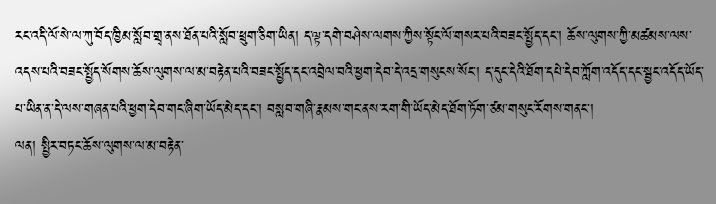རང་འདི་ལོ་སེ་ལ་ཀུ་བོད་ཁྱིམ་སློབ་གྲྭ་ནས་ཐོན་པའི་སློབ་ཕྲུག་ཅིག་ཡིན། ད་ལྟ་དགེ་བཤེས་ལགས་ཀྱིས་སྟོང་ལོ་གསར་པའི་བཟང་སྤྱོད་དང་། ཆོས་ལུགས་ཀྱི་མཚམས་ལས་འདས་པའི་བཟང་སྤྱོད་སོགས་ཆོས་ལུགས་ལ་མ་བརྟེན་པའི་བཟང་སྤྱོད་དང་འབྲེལ་བའི་ཕྱག་དེབ་དེ་འདྲ་གསུངས་སོང་། ད་དུང་དེའི་ཐོག་དཔེ་དེབ་ཀློག་འདོད་དང་སྦྱང་འདོད་ཡོད་པ་ཡིན་ན་དེ་ལས་གཞན་པའི་ཕྱག་དེབ་གང་ཞིག་ཡོད་མེད་དང་། བསླབ་གཞི་རྣམས་གང་ནས་རག་གི་ཡོད་མེད་ཐོག་ཏོག་ཙམ་གསུང་རོགས་གནང་།
ལན། སྤྱིར་བཏང་ཆོས་ལུགས་ལ་མ་བརྟེན་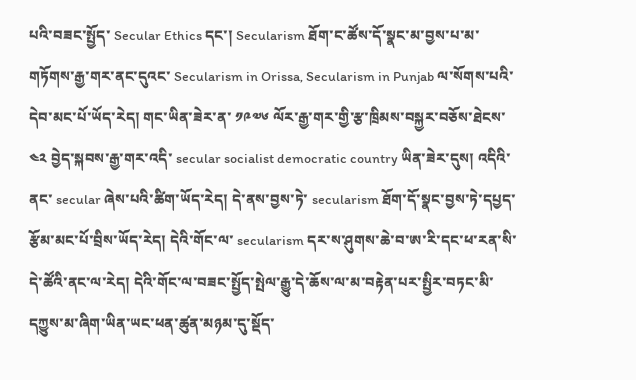པའི་བཟང་སྤྱོད་ Secular Ethics དང་། Secularism ཐོག་ང་ཚོས་དོ་སྣང་མ་བྱས་པ་མ་གཏོགས་རྒྱ་གར་ནང་དུའང་ Secularism in Orissa, Secularism in Punjab ལ་སོགས་པའི་དེབ་མང་པོ་ཡོད་རེད། གང་ཡིན་ཟེར་ན་ ༡༩༧༦ ལོར་རྒྱ་གར་གྱི་རྩ་ཁྲིམས་བསྐྱར་བཅོས་ཐེངས་ ༤༢ བྱེད་སྐབས་རྒྱ་གར་འདི་ secular socialist democratic country ཡིན་ཟེར་དུས། འདིའི་ནང་ secular ཞེས་པའི་ཚིག་ཡོད་རེད། དེ་ནས་བྱས་ཏེ་ secularism ཐོག་དོ་སྣང་བྱས་ཏེ་དཔྱད་རྩོམ་མང་པོ་བྲིས་ཡོད་རེད། དེའི་གོང་ལ་ secularism དར་ས་ཤུགས་ཆེ་བ་ཨ་རི་དང་ཕ་རན་སི་དེ་ཚོའི་ནང་ལ་རེད། དེའི་གོང་ལ་བཟང་སྤྱོད་སྤེལ་རྒྱུ་དེ་ཆོས་ལ་མ་བརྟེན་པར་སྤྱིར་བཏང་མི་དཀྱུས་མ་ཞིག་ཡིན་ཡང་ཕན་ཚུན་མཉམ་དུ་སྡོད་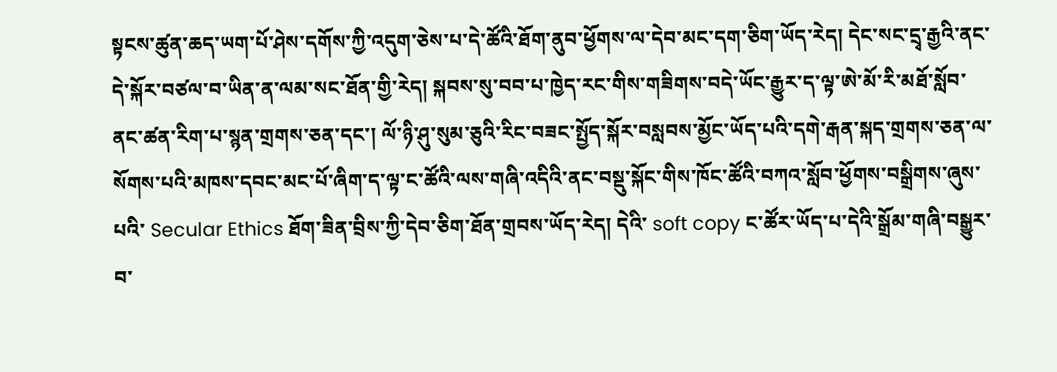སྟངས་ཚུན་ཆད་ཡག་པོ་ཤེས་དགོས་ཀྱི་འདུག་ཅེས་པ་དེ་ཚོའི་ཐོག་ནུབ་ཕྱོགས་ལ་དེབ་མང་དག་ཅིག་ཡོད་རེད། དེང་སང་དྲྭ་རྒྱའི་ནང་དེ་སྐོར་བཙལ་བ་ཡིན་ན་ལམ་སང་ཐོན་གྱི་རེད། སྐབས་སུ་བབ་པ་ཁྱེད་རང་གིས་གཟིགས་བདེ་ཡོང་རྒྱུར་ད་ལྟ་ཨེ་མོ་རི་མཐོ་སློབ་ནང་ཚན་རིག་པ་སྙན་གྲགས་ཅན་དང་། ལོ་ཉི་ཤུ་སུམ་ཅུའི་རིང་བཟང་སྤྱོད་སྐོར་བསླབས་མྱོང་ཡོད་པའི་དགེ་རྒན་སྐད་གྲགས་ཅན་ལ་སོགས་པའི་མཁས་དབང་མང་པོ་ཞིག་ད་ལྟ་ང་ཚོའི་ལས་གཞི་འདིའི་ནང་བསྡུ་སྐོང་གིས་ཁོང་ཚོའི་བཀའ་སློབ་ཕྱོགས་བསྒྲིགས་ཞུས་པའི་ Secular Ethics ཐོག་ཟིན་བྲིས་ཀྱི་དེབ་ཅིག་ཐོན་གྲབས་ཡོད་རེད། དེའི་ soft copy ང་ཚོར་ཡོད་པ་དེའི་སྒྲོམ་གཞི་བསྒྱུར་བ་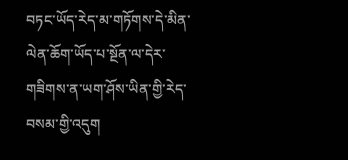བཏང་ཡོད་རེད་མ་གཏོགས་དེ་མིན་ལེན་ཆོག་ཡོད་པ་སྔོན་ལ་དེར་གཟིགས་ན་ཡག་ཤོས་ཡིན་གྱི་རེད་བསམ་གྱི་འདུག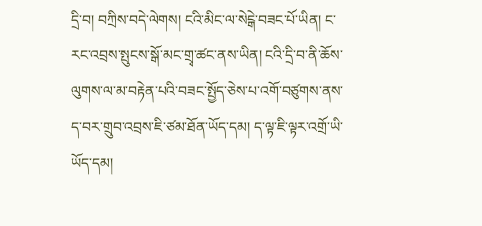དྲི་བ། བཀྲིས་བདེ་ལེགས། ངའི་མིང་ལ་སེངྒེ་བཟང་པོ་ཡིན། ང་རང་འབྲས་སྤུངས་སྒོ་མང་གྲྭ་ཚང་ནས་ཡིན། ངའི་དྲི་བ་ནི་ཆོས་ལུགས་ལ་མ་བརྟེན་པའི་བཟང་སྤྱོད་ཅེས་པ་འགོ་བཙུགས་ནས་ད་བར་གྲུབ་འབྲས་ཇི་ཙམ་ཐོན་ཡོད་དམ། ད་ལྟ་ཇི་ལྟར་འགྲོ་ཡི་ཡོད་དམ།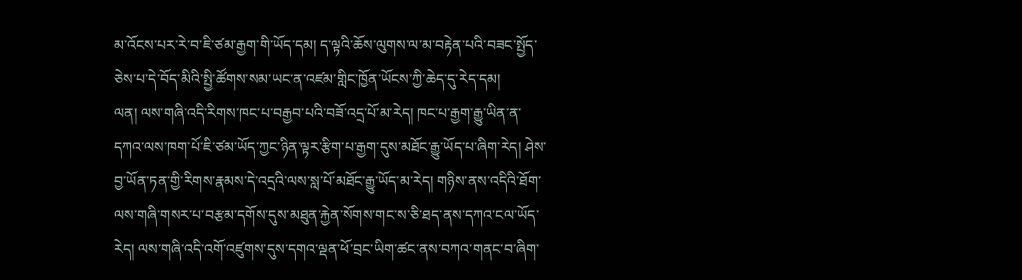མ་འོངས་པར་རེ་བ་ཇི་ཙམ་རྒྱག་གི་ཡོད་དམ། ད་ལྟའི་ཆོས་ལུགས་ལ་མ་བརྟེན་པའི་བཟང་སྤྱོད་ཅེས་པ་དེ་བོད་མིའི་སྤྱི་ཚོགས་སམ་ཡང་ན་འཛམ་གླིང་ཁྱོན་ཡོངས་ཀྱི་ཆེད་དུ་རེད་དམ།
ལན། ལས་གཞི་འདི་རིགས་ཁང་པ་བརྒྱབ་པའི་བཟོ་འདྲ་པོ་མ་རེད། ཁང་པ་རྒྱག་རྒྱུ་ཡིན་ན་དཀའ་ལས་ཁག་པོ་ཇི་ཙམ་ཡོད་ཀྱང་ཉིན་ལྟར་རྩིག་པ་རྒྱག་དུས་མཐོང་རྒྱུ་ཡོད་པ་ཞིག་རེད། ཤེས་བྱ་ཡོན་ཏན་གྱི་རིགས་རྣམས་དེ་འདྲའི་ལས་སླ་པོ་མཐོང་རྒྱུ་ཡོད་མ་རེད། གཉིས་ནས་འདིའི་ཐོག་ལས་གཞི་གསར་པ་བརྩམ་དགོས་དུས་མཐུན་རྐྱེན་སོགས་གང་ས་ཅི་ཐད་ནས་དཀའ་ངལ་ཡོད་རེད། ལས་གཞི་འདི་འགོ་འཛུགས་དུས་དགའ་ལྡན་ཕོ་བྲང་ཡིག་ཚང་ནས་བཀའ་གནང་བ་ཞིག་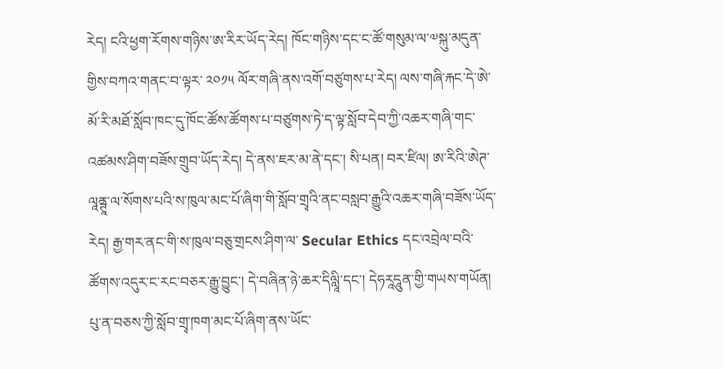རེད། ངའི་ཕྱག་རོགས་གཉིས་ཨ་རིར་ཡོད་རེད། ཁོང་གཉིས་དང་ང་ཚོ་གསུམ་ལ་༧སྐུ་མདུན་གྱིས་བཀའ་གནང་བ་ལྟར་ ༢༠༡༥ ལོར་གཞི་ནས་འགོ་བཙུགས་པ་རེད། ལས་གཞི་རྐང་དེ་ཨེ་མོ་རི་མཐོ་སློབ་ཁང་དུ་ཁོང་ཚོས་ཚོགས་པ་བཙུགས་ཏེ་ད་ལྟ་སློབ་དེབ་ཀྱི་འཆར་གཞི་གང་འཚམས་ཤིག་བཟོས་གྲུབ་ཡོད་རེད། དེ་ནས་ཇར་མ་ནེ་དང་། སི་པན། བར་ཛིལ། ཨ་རིའི་ཨེཊ་ལཱནྚཱ་ལ་སོགས་པའི་ས་ཁུལ་མང་པོ་ཞིག་གི་སློབ་གྲྭའི་ནང་བསླབ་རྒྱུའི་འཆར་གཞི་བཟོས་ཡོད་རེད། རྒྱ་གར་ནང་གི་ས་ཁུལ་བཅུ་གྲངས་ཤིག་ལ་ Secular Ethics དང་འབྲེལ་བའི་ཚོགས་འདུར་ང་རང་བཅར་རྒྱུ་བྱུང་། དེ་བཞིན་ཉེ་ཆར་དིལླཱི་དང་། དེཧརཱདཱུན་གྱི་གཡས་གཡོན། པུ་ན་བཅས་ཀྱི་སློབ་གྲྭ་ཁག་མང་པོ་ཞིག་ནས་ཡོང་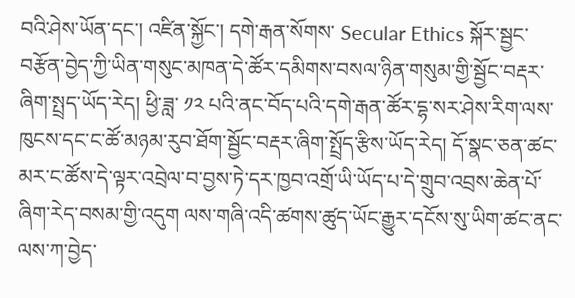བའི་ཤེས་ཡོན་དང་། འཛིན་སྐྱོང་། དགེ་རྒན་སོགས་ Secular Ethics སྐོར་སྦྱང་བརྩོན་བྱེད་ཀྱི་ཡིན་གསུང་མཁན་དེ་ཚོར་དམིགས་བསལ་ཉིན་གསུམ་གྱི་སྦྱོང་བརྡར་ཞིག་སྤྲད་ཡོད་རེད། ཕྱི་ཟླ་ ༡༢ པའི་ནང་བོད་པའི་དགེ་རྒན་ཚོར་དྷ་སར་ཤེས་རིག་ལས་ཁུངས་དང་ང་ཚོ་མཉམ་རུབ་ཐོག་སྦྱོང་བརྡར་ཞིག་སྤྲོད་རྩིས་ཡོད་རེད། དོ་སྣང་ཅན་ཚང་མར་ང་ཚོས་དེ་ལྟར་འབྲེལ་བ་བྱས་ཏེ་དར་ཁྱབ་འགྲོ་ཡི་ཡོད་པ་དེ་གྲུབ་འབྲས་ཆེན་པོ་ཞིག་རེད་བསམ་གྱི་འདུག ལས་གཞི་འདི་ཚགས་ཚུད་ཡོང་རྒྱུར་དངོས་སུ་ཡིག་ཚང་ནང་ལས་ཀ་བྱེད་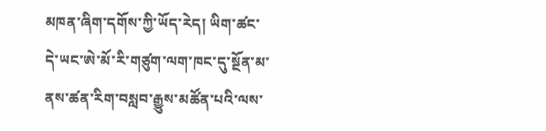མཁན་ཞིག་དགོས་ཀྱི་ཡོད་རེད། ཡིག་ཚང་དེ་ཡང་ཨེ་མོ་རི་གཙུག་ལག་ཁང་དུ་སྔོན་མ་ནས་ཚན་རིག་བསླབ་རྒྱུས་མཚོན་པའི་ལས་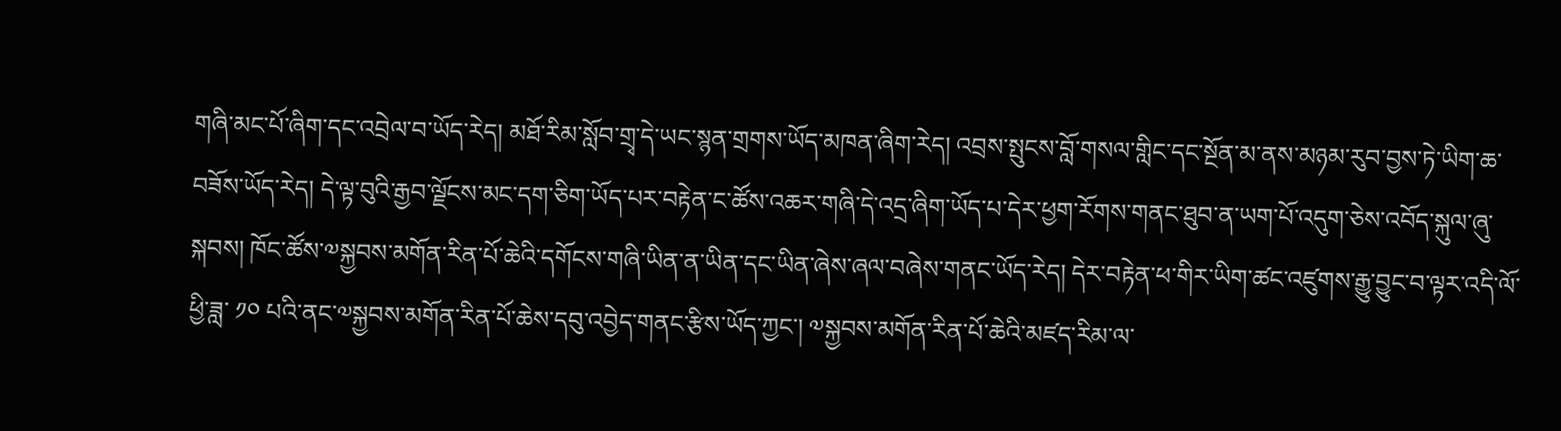གཞི་མང་པོ་ཞིག་དང་འབྲེལ་བ་ཡོད་རེད། མཐོ་རིམ་སློབ་གྲྭ་དེ་ཡང་སྙན་གྲགས་ཡོད་མཁན་ཞིག་རེད། འབྲས་སྤུངས་བློ་གསལ་གླིང་དང་སྔོན་མ་ནས་མཉམ་རུབ་བྱས་ཏེ་ཡིག་ཆ་བཟོས་ཡོད་རེད། དེ་ལྟ་བུའི་རྒྱབ་ལྗོངས་མང་དག་ཅིག་ཡོད་པར་བརྟེན་ང་ཚོས་འཆར་གཞི་དེ་འདྲ་ཞིག་ཡོད་པ་དེར་ཕྱག་རོགས་གནང་ཐུབ་ན་ཡག་པོ་འདུག་ཅེས་འབོད་སྐུལ་ཞུ་སྐབས། ཁོང་ཚོས་༧སྐྱབས་མགོན་རིན་པོ་ཆེའི་དགོངས་གཞི་ཡིན་ན་ཡིན་དང་ཡིན་ཞེས་ཞལ་བཞེས་གནང་ཡོད་རེད། དེར་བརྟེན་ཕ་གིར་ཡིག་ཚང་འཛུགས་རྒྱུ་བྱུང་བ་ལྟར་འདི་ལོ་ཕྱི་ཟླ་ ༡༠ པའི་ནང་༧སྐྱབས་མགོན་རིན་པོ་ཆེས་དབུ་འབྱེད་གནང་རྩིས་ཡོད་ཀྱང་། ༧སྐྱབས་མགོན་རིན་པོ་ཆེའི་མཛད་རིམ་ལ་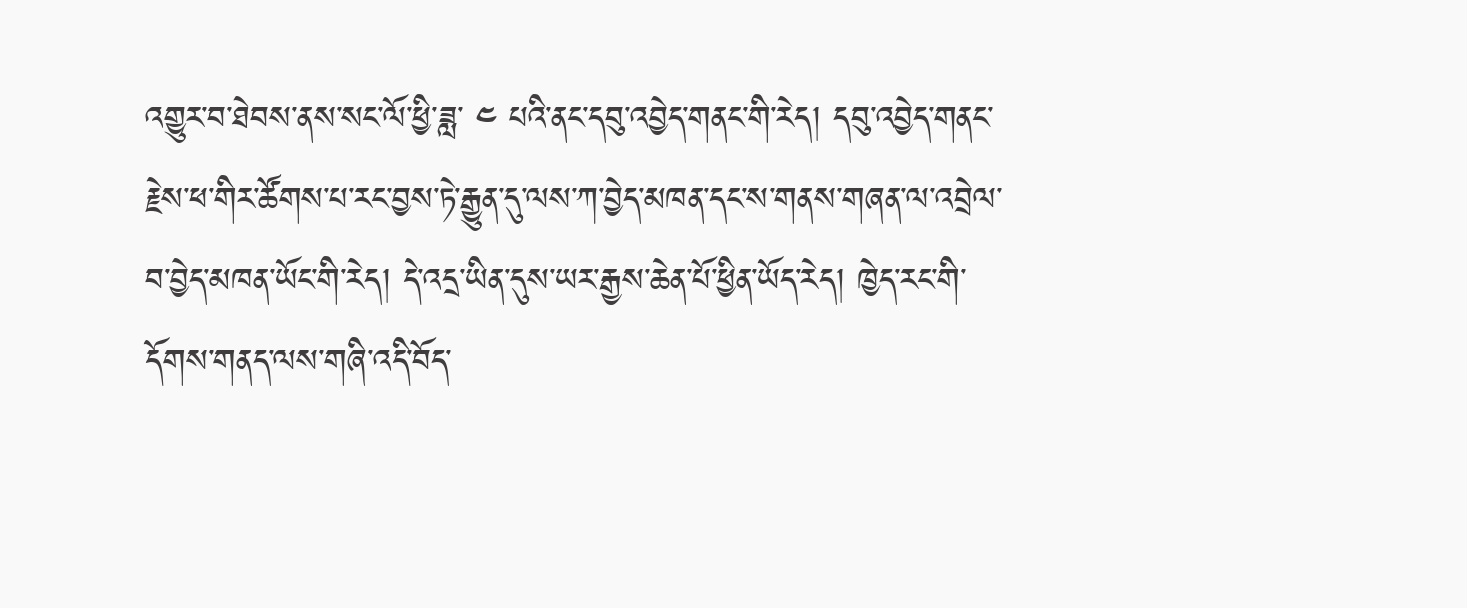འགྱུར་བ་ཐེབས་ནས་སང་ལོ་ཕྱི་ཟླ་ ༤ པའི་ནང་དབུ་འབྱེད་གནང་གི་རེད། དབུ་འབྱེད་གནང་རྗེས་ཕ་གིར་ཚོགས་པ་རང་བྱས་ཏེ་རྒྱུན་དུ་ལས་ཀ་བྱེད་མཁན་དང་ས་གནས་གཞན་ལ་འབྲེལ་བ་བྱེད་མཁན་ཡོང་གི་རེད། དེ་འདྲ་ཡིན་དུས་ཡར་རྒྱས་ཆེན་པོ་ཕྱིན་ཡོད་རེད། ཁྱེད་རང་གི་དོགས་གནད་ལས་གཞི་འདི་བོད་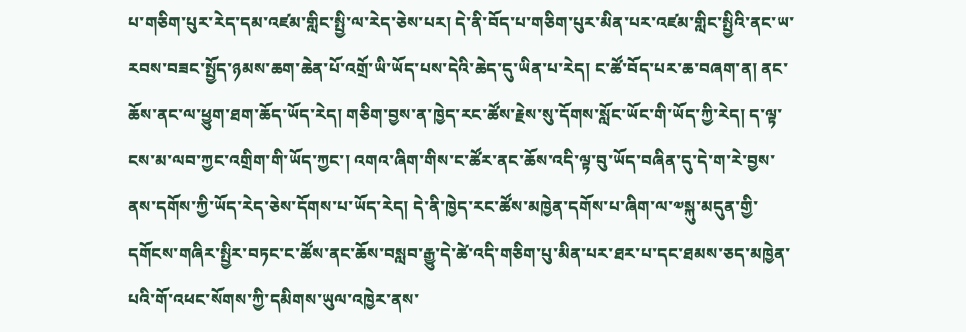པ་གཅིག་པུར་རེད་དམ་འཛམ་གླིང་སྤྱི་ལ་རེད་ཅེས་པར། དེ་ནི་བོད་པ་གཅིག་པུར་མིན་པར་འཛམ་གླིང་སྤྱིའི་ནང་ཡ་རབས་བཟང་སྤྱོད་ཉམས་ཆག་ཆེན་པོ་འགྲོ་ཡི་ཡོད་པས་དེའི་ཆེད་དུ་ཡིན་པ་རེད། ང་ཚོ་བོད་པར་ཆ་བཞག་ན། ནང་ཆོས་ནང་ལ་ཕྱུག་ཐག་ཆོད་ཡོད་རེད། གཅིག་བྱས་ན་ཁྱེད་རང་ཚོས་རྗེས་སུ་དོགས་སློང་ཡོང་གི་ཡོད་ཀྱི་རེད། ད་ལྟ་ངས་མ་ལབ་ཀྱང་འགྲིག་གི་ཡོད་ཀྱང་། འགའ་ཞིག་གིས་ང་ཚོར་ནང་ཆོས་འདི་ལྟ་བུ་ཡོད་བཞིན་དུ་དེ་ག་རེ་བྱས་ནས་དགོས་ཀྱི་ཡོད་རེད་ཅེས་དོགས་པ་ཡོད་རེད། དེ་ནི་ཁྱེད་རང་ཚོས་མཁྱེན་དགོས་པ་ཞིག་ལ་༧སྐུ་མདུན་གྱི་དགོངས་གཞིར་སྤྱིར་བཏང་ང་ཚོས་ནང་ཆོས་བསླབ་རྒྱུ་དེ་ཚེ་འདི་གཅིག་པུ་མིན་པར་ཐར་པ་དང་ཐམས་ཅད་མཁྱེན་པའི་གོ་འཕང་སོགས་ཀྱི་དམིགས་ཡུལ་འཁྱེར་ནས་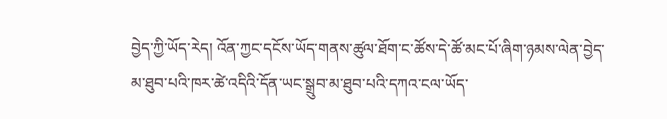བྱེད་ཀྱི་ཡོད་རེད། འོན་ཀྱང་དངོས་ཡོད་གནས་ཚུལ་ཐོག་ང་ཚོས་དེ་ཚོ་མང་པོ་ཞིག་ཉམས་ལེན་བྱེད་མ་ཐུབ་པའི་ཁར་ཚེ་འདིའི་དོན་ཡང་སྒྲུབ་མ་ཐུབ་པའི་དཀའ་ངལ་ཡོད་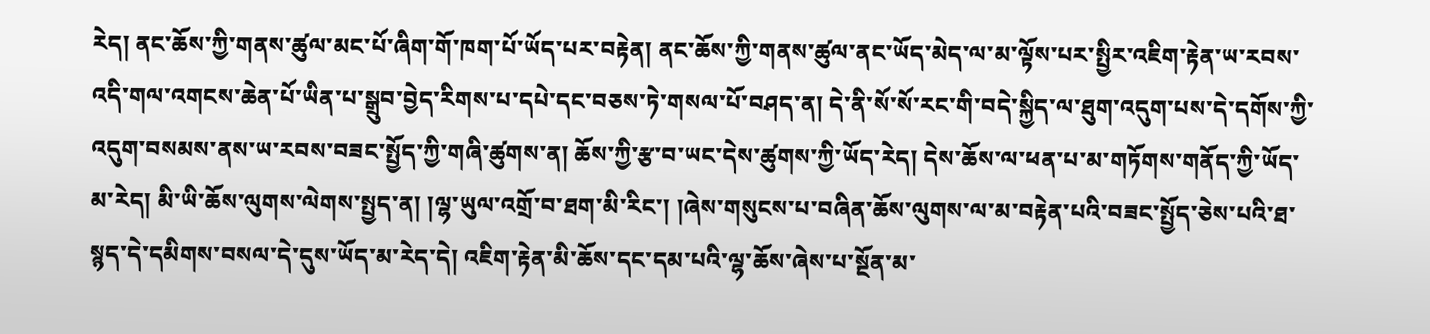རེད། ནང་ཆོས་ཀྱི་གནས་ཚུལ་མང་པོ་ཞིག་གོ་ཁག་པོ་ཡོད་པར་བརྟེན། ནང་ཆོས་ཀྱི་གནས་ཚུལ་ནང་ཡོད་མེད་ལ་མ་ལྟོས་པར་སྤྱིར་འཇིག་རྟེན་ཡ་རབས་འདི་གལ་འགངས་ཆེན་པོ་ཡིན་པ་སྒྲུབ་བྱེད་རིགས་པ་དཔེ་དང་བཅས་ཏེ་གསལ་པོ་བཤད་ན། དེ་ནི་སོ་སོ་རང་གི་བདེ་སྐྱིད་ལ་ཐུག་འདུག་པས་དེ་དགོས་ཀྱི་འདུག་བསམས་ནས་ཡ་རབས་བཟང་སྤྱོད་ཀྱི་གཞི་ཚུགས་ན། ཆོས་ཀྱི་རྩ་བ་ཡང་དེས་ཚུགས་ཀྱི་ཡོད་རེད། དེས་ཆོས་ལ་ཕན་པ་མ་གཏོགས་གནོད་ཀྱི་ཡོད་མ་རེད། མི་ཡི་ཆོས་ལུགས་ལེགས་སྤྱད་ན། །ལྷ་ཡུལ་འགྲོ་བ་ཐག་མི་རིང་། །ཞེས་གསུངས་པ་བཞིན་ཆོས་ལུགས་ལ་མ་བརྟེན་པའི་བཟང་སྤྱོད་ཅེས་པའི་ཐ་སྙད་དེ་དམིགས་བསལ་དེ་དུས་ཡོད་མ་རེད་དེ། འཇིག་རྟེན་མི་ཆོས་དང་དམ་པའི་ལྷ་ཆོས་ཞེས་པ་སྔོན་མ་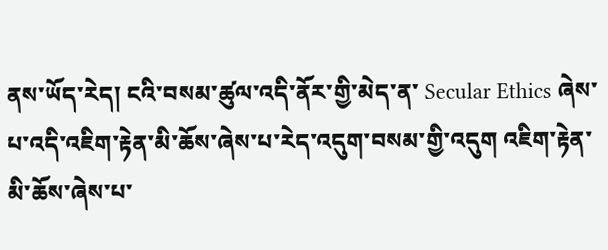ནས་ཡོད་རེད། ངའི་བསམ་ཚུལ་འདི་ནོར་གྱི་མེད་ན་ Secular Ethics ཞེས་པ་འདི་འཇིག་རྟེན་མི་ཆོས་ཞེས་པ་རེད་འདུག་བསམ་གྱི་འདུག འཇིག་རྟེན་མི་ཆོས་ཞེས་པ་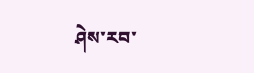ཤེས་རབ་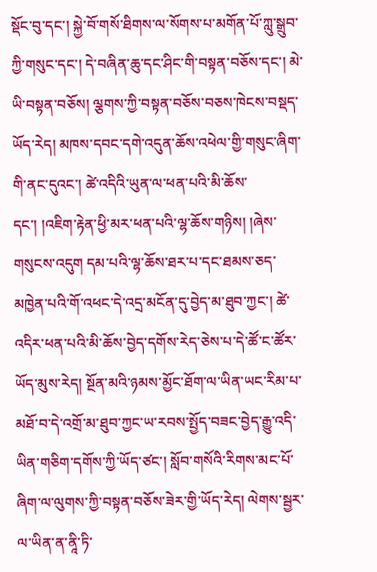སྡོང་བུ་དང་། སྐྱེ་བོ་གསོ་ཐིགས་ལ་སོགས་པ་མགོན་པོ་ཀླུ་སྒྲུབ་ཀྱི་གསུང་དང་། དེ་བཞིན་ཆུ་དང་ཤིང་གི་བསྟན་བཅོས་དང་། མེ་ཡི་བསྟན་བཅོས། ལྕགས་ཀྱི་བསྟན་བཅོས་བཅས་ཁེངས་བསྡད་ཡོད་རེད། མཁས་དབང་དགེ་འདུན་ཆོས་འཕེལ་གྱི་གསུང་ཞིག་གི་ནང་དུའང་། ཚེ་འདིའི་ཡུན་ལ་ཕན་པའི་མི་ཆོས་དང་། །འཇིག་རྟེན་ཕྱི་མར་ཕན་པའི་ལྷ་ཆོས་གཉིས། །ཞེས་གསུངས་འདུག དམ་པའི་ལྷ་ཆོས་ཐར་པ་དང་ཐམས་ཅད་མཁྱེན་པའི་གོ་འཕང་དེ་འདྲ་མངོན་དུ་བྱེད་མ་ཐུབ་ཀྱང་། ཚེ་འདིར་ཕན་པའི་མི་ཆོས་བྱེད་དགོས་རེད་ཅེས་པ་དེ་ཚོ་ང་ཚོར་ཡོད་མུས་རེད། སྔོན་མའི་ཉམས་མྱོང་ཐོག་ལ་ཡིན་ཡང་རིམ་པ་མཐོ་བ་དེ་འགྲོ་མ་ཐུབ་ཀྱང་ཡ་རབས་སྤྱོད་བཟང་བྱེད་རྒྱུ་འདི་ཡིན་གཅིག་དགོས་ཀྱི་ཡོད་ཙང་། སློབ་གསོའི་རིགས་མང་པོ་ཞིག་ལ་ལུགས་ཀྱི་བསྟན་བཅོས་ཟེར་གྱི་ཡོད་རེད། ལེགས་སྦྱར་ལ་ཡིན་ན་ནཱི་ཏི་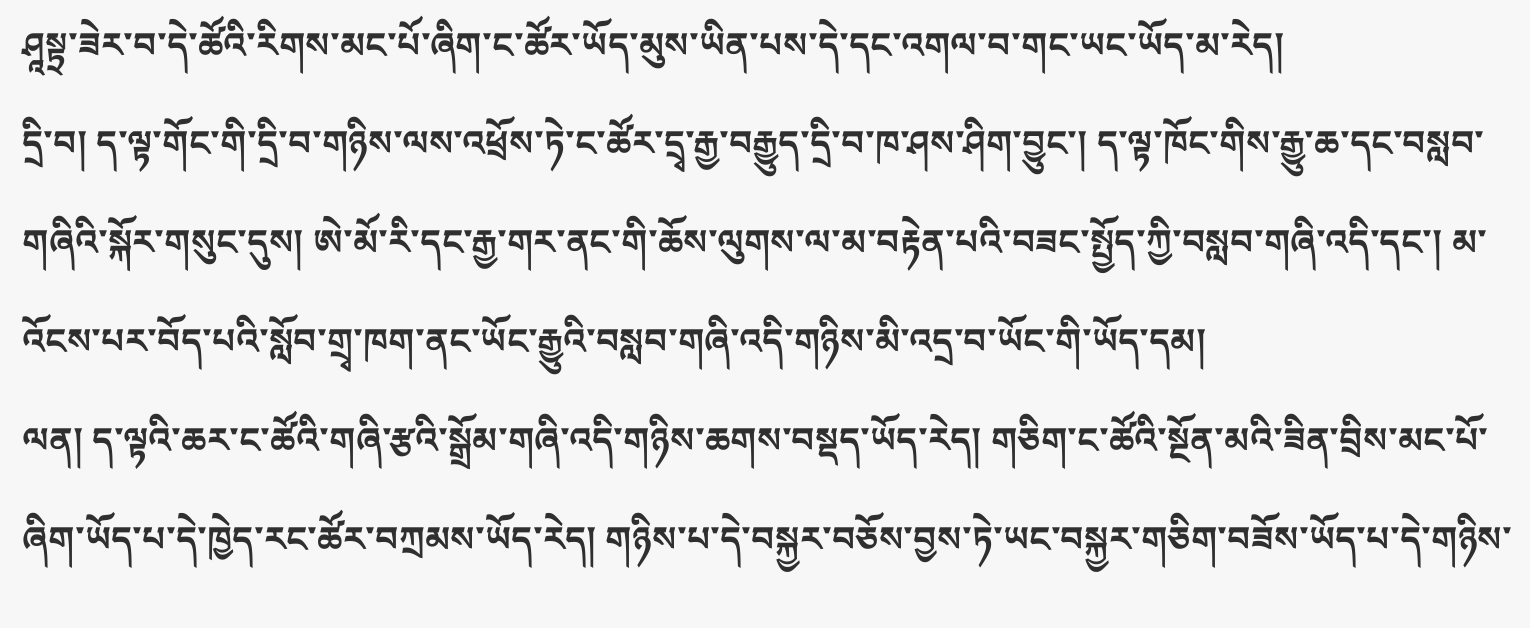ཤཱསྟྲ་ཟེར་བ་དེ་ཚོའི་རིགས་མང་པོ་ཞིག་ང་ཚོར་ཡོད་མུས་ཡིན་པས་དེ་དང་འགལ་བ་གང་ཡང་ཡོད་མ་རེད།
དྲི་བ། ད་ལྟ་གོང་གི་དྲི་བ་གཉིས་ལས་འཕྲོས་ཏེ་ང་ཚོར་དྲྭ་རྒྱ་བརྒྱུད་དྲི་བ་ཁ་ཤས་ཤིག་བྱུང་། ད་ལྟ་ཁོང་གིས་རྒྱུ་ཆ་དང་བསླབ་གཞིའི་སྐོར་གསུང་དུས། ཨེ་མོ་རི་དང་རྒྱ་གར་ནང་གི་ཆོས་ལུགས་ལ་མ་བརྟེན་པའི་བཟང་སྤྱོད་ཀྱི་བསླབ་གཞི་འདི་དང་། མ་འོངས་པར་བོད་པའི་སློབ་གྲྭ་ཁག་ནང་ཡོང་རྒྱུའི་བསླབ་གཞི་འདི་གཉིས་མི་འདྲ་བ་ཡོང་གི་ཡོད་དམ།
ལན། ད་ལྟའི་ཆར་ང་ཚོའི་གཞི་རྩའི་སྒྲོམ་གཞི་འདི་གཉིས་ཆགས་བསྡད་ཡོད་རེད། གཅིག་ང་ཚོའི་སྔོན་མའི་ཟིན་བྲིས་མང་པོ་ཞིག་ཡོད་པ་དེ་ཁྱེད་རང་ཚོར་བཀྲམས་ཡོད་རེད། གཉིས་པ་དེ་བསྐྱར་བཅོས་བྱས་ཏེ་ཡང་བསྐྱར་གཅིག་བཟོས་ཡོད་པ་དེ་གཉིས་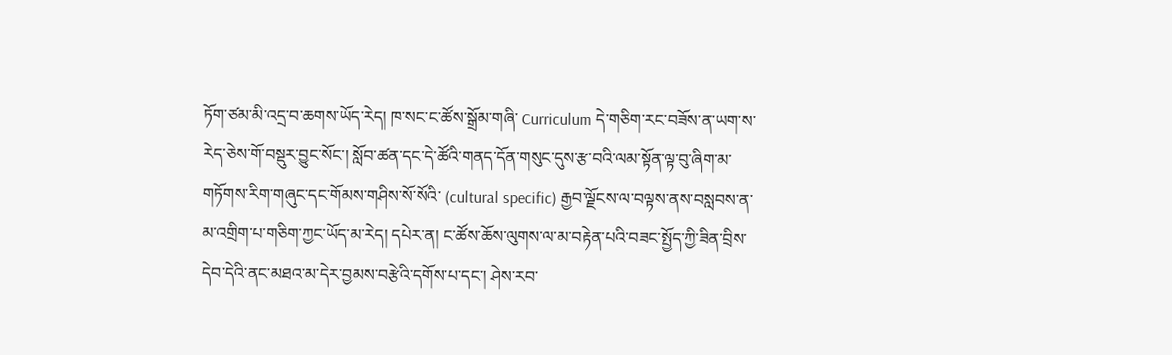ཏོག་ཙམ་མི་འདྲ་བ་ཆགས་ཡོད་རེད། ཁ་སང་ང་ཚོས་སྒྲོམ་གཞི་ Curriculum དེ་གཅིག་རང་བཟོས་ན་ཡག་ས་རེད་ཅེས་གོ་བསྡུར་བྱུང་སོང་། སློབ་ཚན་དང་དེ་ཚོའི་གནད་དོན་གསུང་དུས་རྩ་བའི་ལམ་སྟོན་ལྟ་བུ་ཞིག་མ་གཏོགས་རིག་གཞུང་དང་གོམས་གཤིས་སོ་སོའི་ (cultural specific) རྒྱབ་ལྗོངས་ལ་བལྟས་ནས་བསླབས་ན་མ་འགྲིག་པ་གཅིག་ཀྱང་ཡོད་མ་རེད། དཔེར་ན། ང་ཚོས་ཆོས་ལུགས་ལ་མ་བརྟེན་པའི་བཟང་སྤྱོད་ཀྱི་ཟིན་བྲིས་དེབ་དེའི་ནང་མཐའ་མ་དེར་བྱམས་བརྩེའི་དགོས་པ་དང་། ཤེས་རབ་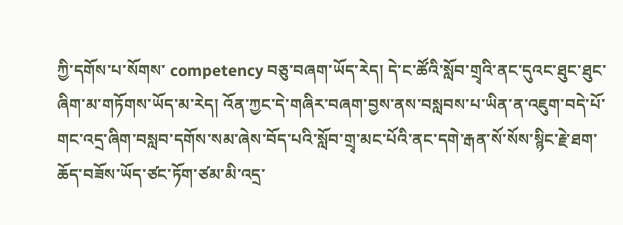ཀྱི་དགོས་པ་སོགས་ competency བཅུ་བཞག་ཡོད་རེད། དེ་ང་ཚོའི་སློབ་གྲྭའི་ནང་དུའང་ཐུང་ཐུང་ཞིག་མ་གཏོགས་ཡོད་མ་རེད། འོན་ཀྱང་དེ་གཞིར་བཞག་བྱས་ནས་བསླབས་པ་ཡིན་ན་འཇུག་བདེ་པོ་གང་འདྲ་ཞིག་བསླབ་དགོས་སམ་ཞེས་བོད་པའི་སློབ་གྲྭ་མང་པོའི་ནང་དགེ་རྒན་སོ་སོས་སྙིང་རྗེ་ཐག་ཆོད་བཟོས་ཡོད་ཙང་ཏོག་ཙམ་མི་འདྲ་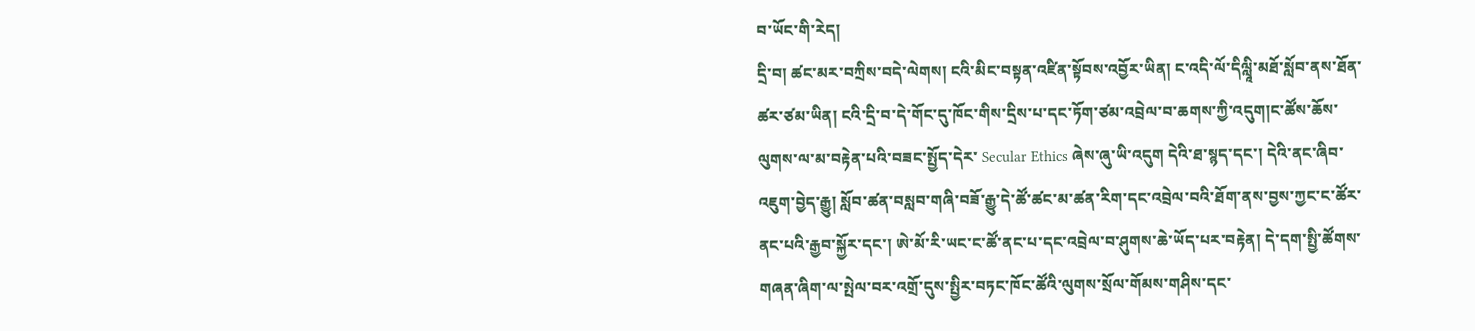བ་ཡོང་གི་རེད།
དྲི་བ། ཚང་མར་བཀྲིས་བདེ་ལེགས། ངའི་མིང་བསྟན་འཛིན་སྟོབས་འབྱོར་ཡིན། ང་འདི་ལོ་དིལླཱི་མཐོ་སློབ་ནས་ཐོན་ཚར་ཙམ་ཡིན། ངའི་དྲི་བ་དེ་གོང་དུ་ཁོང་གིས་དྲིས་པ་དང་ཏོག་ཙམ་འབྲེལ་བ་ཆགས་ཀྱི་འདུག།ང་ཚོས་ཆོས་ལུགས་ལ་མ་བརྟེན་པའི་བཟང་སྤྱོད་དེར་ Secular Ethics ཞེས་ཞུ་ཡི་འདུག དེའི་ཐ་སྙད་དང་། དེའི་ནང་ཞིབ་འཇུག་བྱེད་རྒྱུ། སློབ་ཚན་བསླབ་གཞི་བཟོ་རྒྱུ་དེ་ཚོ་ཚང་མ་ཚན་རིག་དང་འབྲེལ་བའི་ཐོག་ནས་བྱས་ཀྱང་ང་ཚོར་ནང་པའི་རྒྱབ་སྐྱོར་དང་། ཨེ་མོ་རི་ཡང་ང་ཚོ་ནང་པ་དང་འབྲེལ་བ་ཤུགས་ཆེ་ཡོད་པར་བརྟེན། དེ་དག་སྤྱི་ཚོགས་གཞན་ཞིག་ལ་སྤེལ་བར་འགྲོ་དུས་སྤྱིར་བཏང་ཁོང་ཚོའི་ལུགས་སྲོལ་གོམས་གཤིས་དང་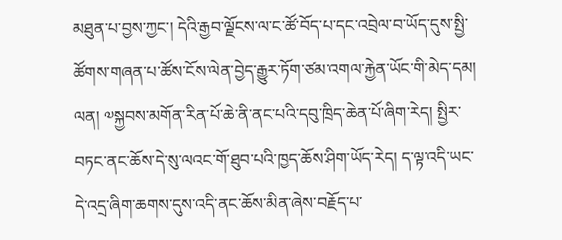མཐུན་པ་བྱས་ཀྱང་། དེའི་རྒྱབ་ལྗོངས་ལ་ང་ཚོ་བོད་པ་དང་འབྲེལ་བ་ཡོད་དུས་སྤྱི་ཚོགས་གཞན་པ་ཚོས་ངོས་ལེན་བྱེད་རྒྱུར་ཏོག་ཙམ་འགལ་རྐྱེན་ཡོང་གི་མེད་དམ།
ལན། ༧སྐྱབས་མགོན་རིན་པོ་ཆེ་ནི་ནང་པའི་དབུ་ཁྲིད་ཆེན་པོ་ཞིག་རེད། སྤྱིར་བཏང་ནང་ཆོས་དེ་སུ་ལའང་གོ་ཐུབ་པའི་ཁྱད་ཆོས་ཤིག་ཡོད་རེད། ད་ལྟ་འདི་ཡང་དེ་འདྲ་ཞིག་ཆགས་དུས་འདི་ནང་ཆོས་མིན་ཞེས་བརྗོད་པ་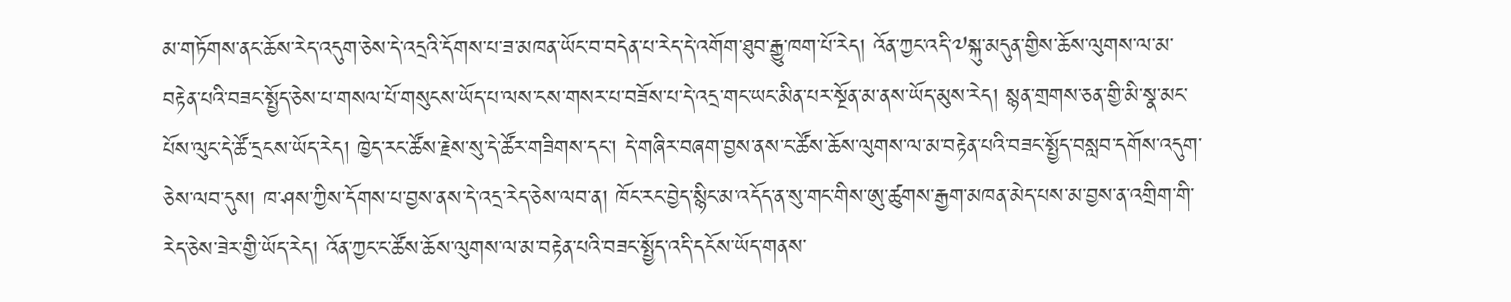མ་གཏོགས་ནང་ཆོས་རེད་འདུག་ཅེས་དེ་འདྲའི་དོགས་པ་ཟ་མཁན་ཡོང་བ་བདེན་པ་རེད་དེ་འགོག་ཐུབ་རྒྱུ་ཁག་པོ་རེད། འོན་ཀྱང་འདི་༧སྐུ་མདུན་གྱིས་ཆོས་ལུགས་ལ་མ་བརྟེན་པའི་བཟང་སྤྱོད་ཅེས་པ་གསལ་པོ་གསུངས་ཡོད་པ་ལས་ངས་གསར་པ་བཟོས་པ་དེ་འདྲ་གང་ཡང་མིན་པར་སྔོན་མ་ནས་ཡོད་མུས་རེད། སྙན་གྲགས་ཅན་གྱི་མི་སྣ་མང་པོས་ལུང་དེ་ཚོ་དྲངས་ཡོད་རེད། ཁྱེད་རང་ཚོས་རྗེས་སུ་དེ་ཚོར་གཟིགས་དང་། དེ་གཞིར་བཞག་བྱས་ནས་ང་ཚོས་ཆོས་ལུགས་ལ་མ་བརྟེན་པའི་བཟང་སྤྱོད་བསླབ་དགོས་འདུག་ཅེས་ལབ་དུས། ཁ་ཤས་ཀྱིས་དོགས་པ་བྱས་ནས་དེ་འདྲ་རེད་ཅེས་ལབ་ན། ཁོང་རང་བྱེད་སྙིང་མ་འདོད་ན་སུ་གང་གིས་ཨུ་ཚུགས་རྒྱག་མཁན་མེད་པས་མ་བྱས་ན་འགྲིག་གི་རེད་ཅེས་ཟེར་གྱི་ཡོད་རེད། འོན་ཀྱང་ང་ཚོས་ཆོས་ལུགས་ལ་མ་བརྟེན་པའི་བཟང་སྤྱོད་འདི་དངོས་ཡོད་གནས་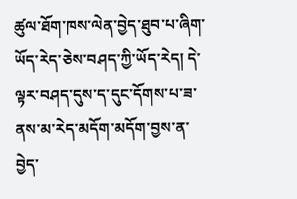ཚུལ་ཐོག་ཁས་ལེན་བྱེད་ཐུབ་པ་ཞིག་ཡོད་རེད་ཅེས་བཤད་ཀྱི་ཡོད་རེད། དེ་ལྟར་བཤད་དུས་ད་དུང་དོགས་པ་ཟ་ནས་མ་རེད་མདོག་མདོག་བྱས་ན་བྱེད་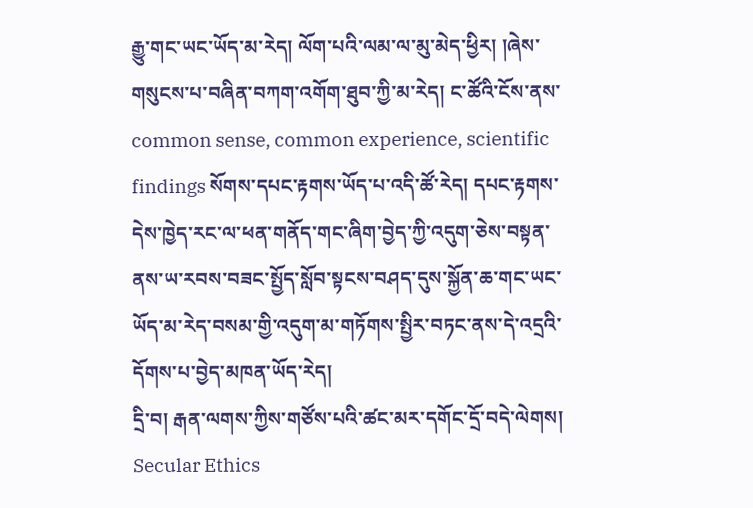རྒྱུ་གང་ཡང་ཡོད་མ་རེད། ལོག་པའི་ལམ་ལ་མུ་མེད་ཕྱིར། །ཞེས་གསུངས་པ་བཞིན་བཀག་འགོག་ཐུབ་ཀྱི་མ་རེད། ང་ཚོའི་ངོས་ནས་ common sense, common experience, scientific findings སོགས་དཔང་རྟགས་ཡོད་པ་འདི་ཚོ་རེད། དཔང་རྟགས་དེས་ཁྱེད་རང་ལ་ཕན་གནོད་གང་ཞིག་བྱེད་ཀྱི་འདུག་ཅེས་བསྟན་ནས་ཡ་རབས་བཟང་སྤྱོད་སློབ་སྟངས་བཤད་དུས་སྐྱོན་ཆ་གང་ཡང་ཡོད་མ་རེད་བསམ་གྱི་འདུག་མ་གཏོགས་སྤྱིར་བཏང་ནས་དེ་འདྲའི་དོགས་པ་བྱེད་མཁན་ཡོད་རེད།
དྲི་བ། རྒན་ལགས་ཀྱིས་གཙོས་པའི་ཚང་མར་དགོང་དྲོ་བདེ་ལེགས། Secular Ethics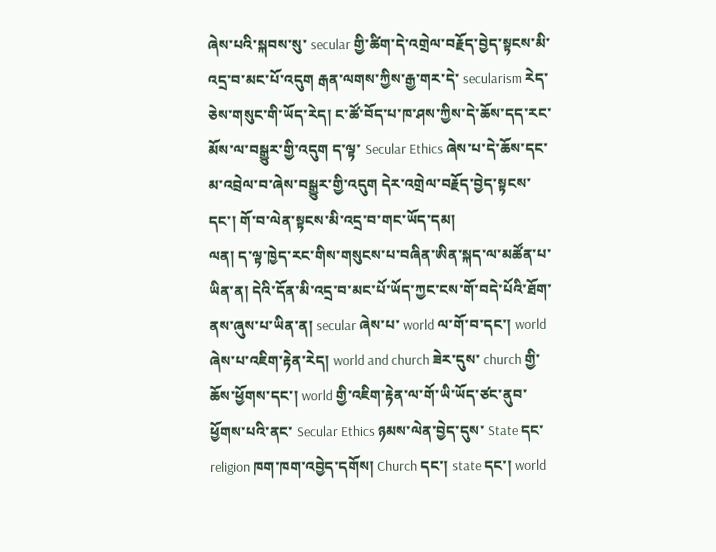ཞེས་པའི་སྐབས་སུ་ secular གྱི་ཚིག་དེ་འགྲེལ་བརྗོད་བྱེད་སྟངས་མི་འདྲ་བ་མང་པོ་འདུག རྒན་ལགས་ཀྱིས་རྒྱ་གར་དེ་ secularism རེད་ཅེས་གསུང་གི་ཡོད་རེད། ང་ཚོ་བོད་པ་ཁ་ཤས་ཀྱིས་དེ་ཆོས་དད་རང་མོས་ལ་བསྒྱུར་གྱི་འདུག ད་ལྟ་ Secular Ethics ཞེས་པ་དེ་ཆོས་དང་མ་འབྲེལ་བ་ཞེས་བསྒྱུར་གྱི་འདུག དེར་འགྲེལ་བརྗོད་བྱེད་སྟངས་དང་། གོ་བ་ལེན་སྟངས་མི་འདྲ་བ་གང་ཡོད་དམ།
ལན། ད་ལྟ་ཁྱེད་རང་གིས་གསུངས་པ་བཞིན་ཨིན་སྐད་ལ་མཚོན་པ་ཡིན་ན། དེའི་དོན་མི་འདྲ་བ་མང་པོ་ཡོད་ཀྱང་ངས་གོ་བདེ་པོའི་ཐོག་ནས་ཞུས་པ་ཡིན་ན། secular ཞེས་པ་ world ལ་གོ་བ་དང་། world ཞེས་པ་འཇིག་རྟེན་རེད། world and church ཟེར་དུས་ church གྱི་ཆོས་ཕྱོགས་དང་། world གྱི་འཇིག་རྟེན་ལ་གོ་ཡི་ཡོད་ཙང་ནུབ་ཕྱོགས་པའི་ནང་ Secular Ethics ཉམས་ལེན་བྱེད་དུས་ State དང་ religion ཁག་ཁག་འབྱེད་དགོས། Church དང་། state དང་། world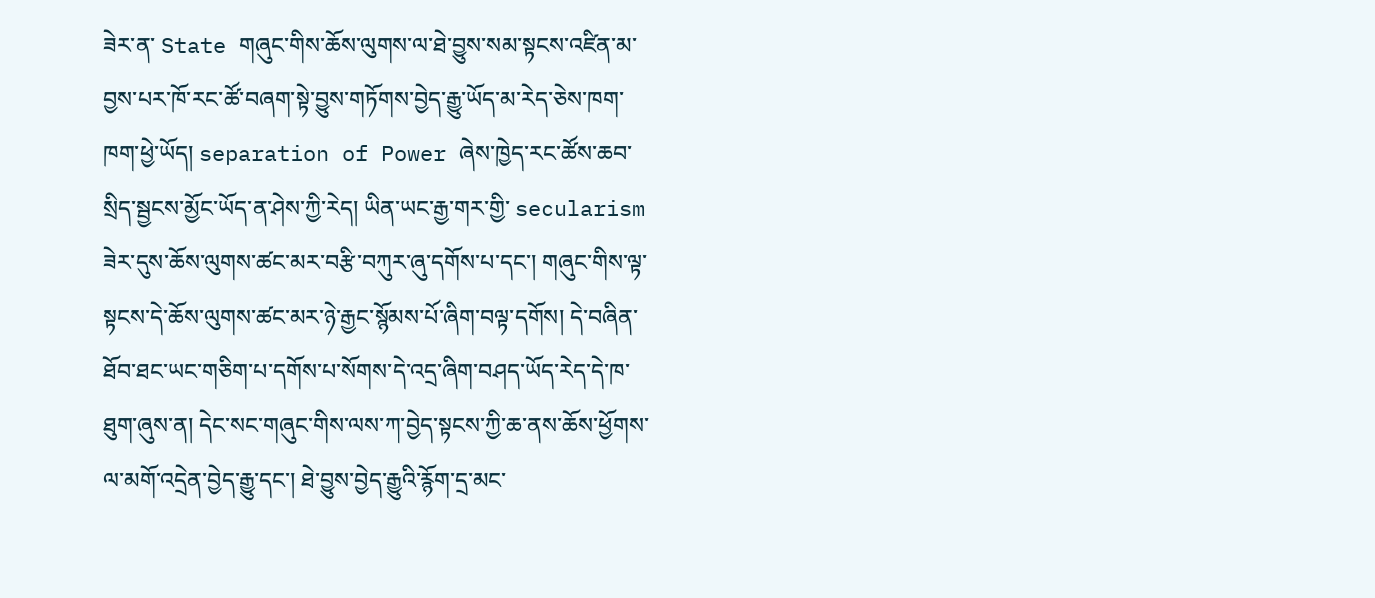ཟེར་ན་ State གཞུང་གིས་ཆོས་ལུགས་ལ་ཐེ་བྱུས་སམ་སྟངས་འཛིན་མ་བྱས་པར་ཁོ་རང་ཚོ་བཞག་སྟེ་བྱུས་གཏོགས་བྱེད་རྒྱུ་ཡོད་མ་རེད་ཅེས་ཁག་ཁག་ཕྱེ་ཡོད། separation of Power ཞེས་ཁྱེད་རང་ཚོས་ཆབ་སྲིད་སྦྱངས་མྱོང་ཡོད་ན་ཤེས་ཀྱི་རེད། ཡིན་ཡང་རྒྱ་གར་གྱི་ secularism ཟེར་དུས་ཆོས་ལུགས་ཚང་མར་བརྩི་བཀུར་ཞུ་དགོས་པ་དང་། གཞུང་གིས་ལྟ་སྟངས་དེ་ཆོས་ལུགས་ཚང་མར་ཉེ་རྒྱང་སྙོམས་པོ་ཞིག་བལྟ་དགོས། དེ་བཞིན་ཐོབ་ཐང་ཡང་གཅིག་པ་དགོས་པ་སོགས་དེ་འདྲ་ཞིག་བཤད་ཡོད་རེད་དེ་ཁ་ཐུག་ཞུས་ན། དེང་སང་གཞུང་གིས་ལས་ཀ་བྱེད་སྟངས་ཀྱི་ཆ་ནས་ཆོས་ཕྱོགས་ལ་མགོ་འདྲེན་བྱེད་རྒྱུ་དང་། ཐེ་བྱུས་བྱེད་རྒྱུའི་རྙོག་དྲ་མང་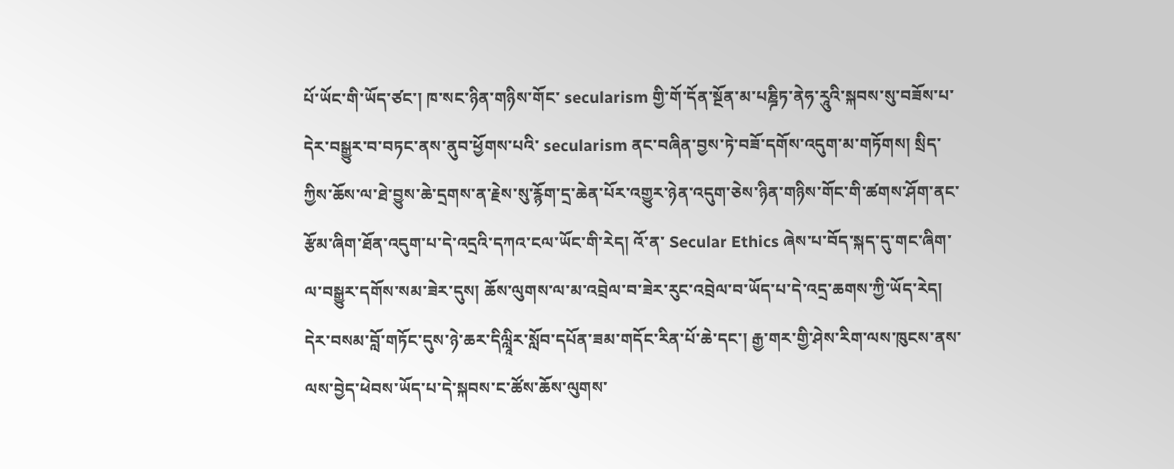པོ་ཡོང་གི་ཡོད་ཙང་། ཁ་སང་ཉིན་གཉིས་གོང་ secularism གྱི་གོ་དོན་སྔོན་མ་པཎྜིཏ་ནེཧ་རཱུའི་སྐབས་སུ་བཟོས་པ་དེར་བསྒྱུར་བ་བཏང་ནས་ནུབ་ཕྱོགས་པའི་ secularism ནང་བཞིན་བྱས་ཏེ་བཟོ་དགོས་འདུག་མ་གཏོགས། སྲིད་ཀྱིས་ཆོས་ལ་ཐེ་བྱུས་ཆེ་དྲགས་ན་རྗེས་སུ་རྙོག་དྲ་ཆེན་པོར་འགྱུར་ཉེན་འདུག་ཅེས་ཉིན་གཉིས་གོང་གི་ཚགས་ཤོག་ནང་རྩོམ་ཞིག་ཐོན་འདུག་པ་དེ་འདྲའི་དཀའ་ངལ་ཡོང་གི་རེད། འོ་ན་ Secular Ethics ཞེས་པ་བོད་སྐད་དུ་གང་ཞིག་ལ་བསྒྱུར་དགོས་སམ་ཟེར་དུས། ཆོས་ལུགས་ལ་མ་འབྲེལ་བ་ཟེར་རུང་འབྲེལ་བ་ཡོད་པ་དེ་འདྲ་ཆགས་ཀྱི་ཡོད་རེད། དེར་བསམ་བློ་གཏོང་དུས་ཉེ་ཆར་དིལླཱིར་སློབ་དཔོན་ཟམ་གདོང་རིན་པོ་ཆེ་དང་། རྒྱ་གར་གྱི་ཤེས་རིག་ལས་ཁུངས་ནས་ལས་བྱེད་ཕེབས་ཡོད་པ་དེ་སྐབས་ང་ཚོས་ཆོས་ལུགས་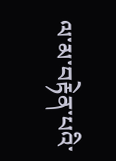ལ་མ་བརྟེན་པའི་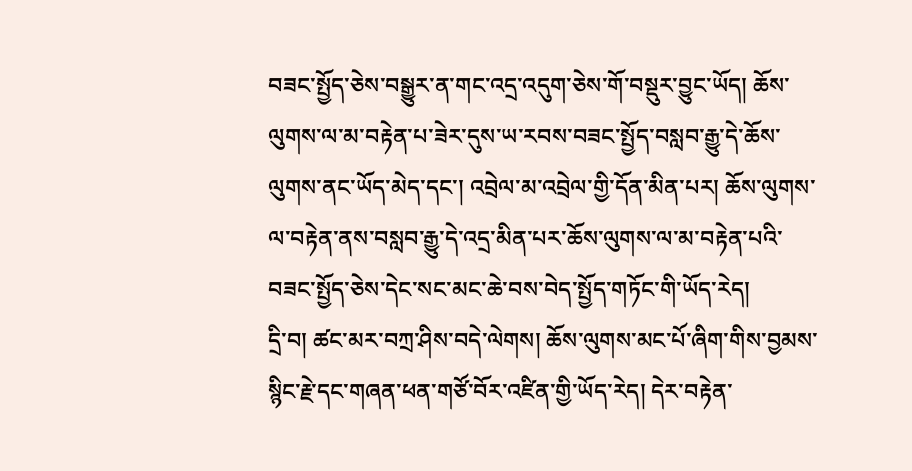བཟང་སྤྱོད་ཅེས་བསྒྱུར་ན་གང་འདྲ་འདུག་ཅེས་གོ་བསྡུར་བྱུང་ཡོད། ཆོས་ལུགས་ལ་མ་བརྟེན་པ་ཟེར་དུས་ཡ་རབས་བཟང་སྤྱོད་བསླབ་རྒྱུ་དེ་ཆོས་ལུགས་ནང་ཡོད་མེད་དང་། འབྲེལ་མ་འབྲེལ་གྱི་དོན་མིན་པར། ཆོས་ལུགས་ལ་བརྟེན་ནས་བསླབ་རྒྱུ་དེ་འདྲ་མིན་པར་ཆོས་ལུགས་ལ་མ་བརྟེན་པའི་བཟང་སྤྱོད་ཅེས་དེང་སང་མང་ཆེ་བས་བེད་སྤྱོད་གཏོང་གི་ཡོད་རེད།
དྲི་བ། ཚང་མར་བཀྲ་ཤིས་བདེ་ལེགས། ཆོས་ལུགས་མང་པོ་ཞིག་གིས་བྱམས་སྙིང་རྗེ་དང་གཞན་ཕན་གཙོ་བོར་འཛིན་གྱི་ཡོད་རེད། དེར་བརྟེན་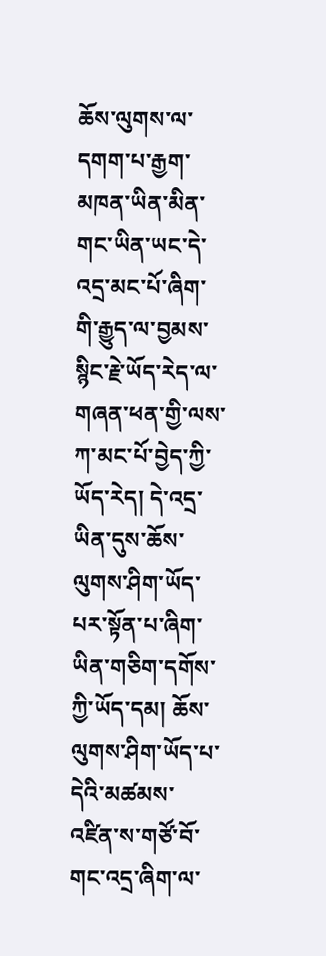ཆོས་ལུགས་ལ་དགག་པ་རྒྱག་མཁན་ཡིན་མིན་གང་ཡིན་ཡང་དེ་འདྲ་མང་པོ་ཞིག་གི་རྒྱུད་ལ་བྱམས་སྙིང་རྗེ་ཡོད་རེད་ལ་གཞན་ཕན་གྱི་ལས་ཀ་མང་པོ་བྱེད་ཀྱི་ཡོད་རེད། དེ་འདྲ་ཡིན་དུས་ཆོས་ལུགས་ཤིག་ཡོད་པར་སྟོན་པ་ཞིག་ཡིན་གཅིག་དགོས་ཀྱི་ཡོད་དམ། ཆོས་ལུགས་ཤིག་ཡོད་པ་དེའི་མཚམས་འཛིན་ས་གཙོ་བོ་གང་འདྲ་ཞིག་ལ་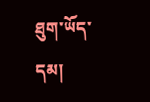ཐུག་ཡོད་དམ།